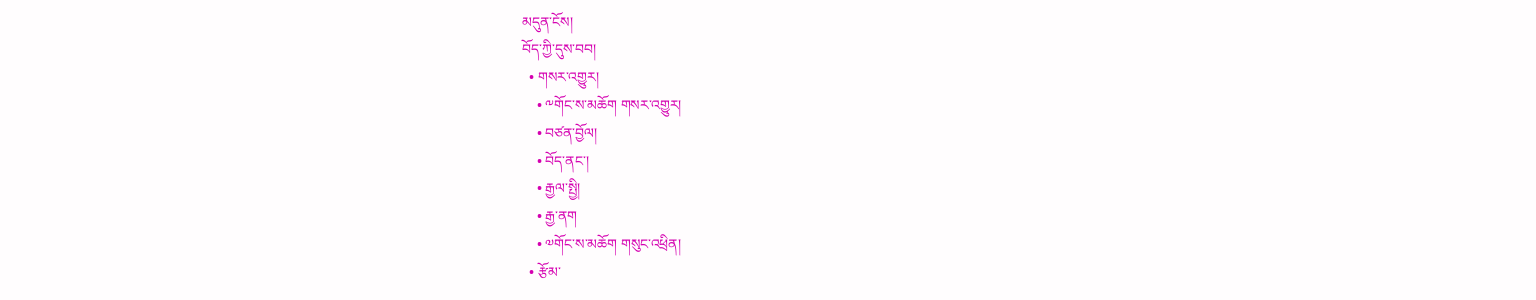མདུན་ངོས།
བོད་ཀྱི་དུས་བབ།
  • གསར་འགྱུར།
    • ༸གོང་ས་མཆོག གསར་འགྱུར།
    • བཙན་བྱོལ།
    • བོད་ནང་།
    • རྒྱལ་སྤྱི།
    • རྒྱ་ནག
    • ༧གོང་ས་མཆོག གསུང་འཕྲིན།
  • རྩོམ་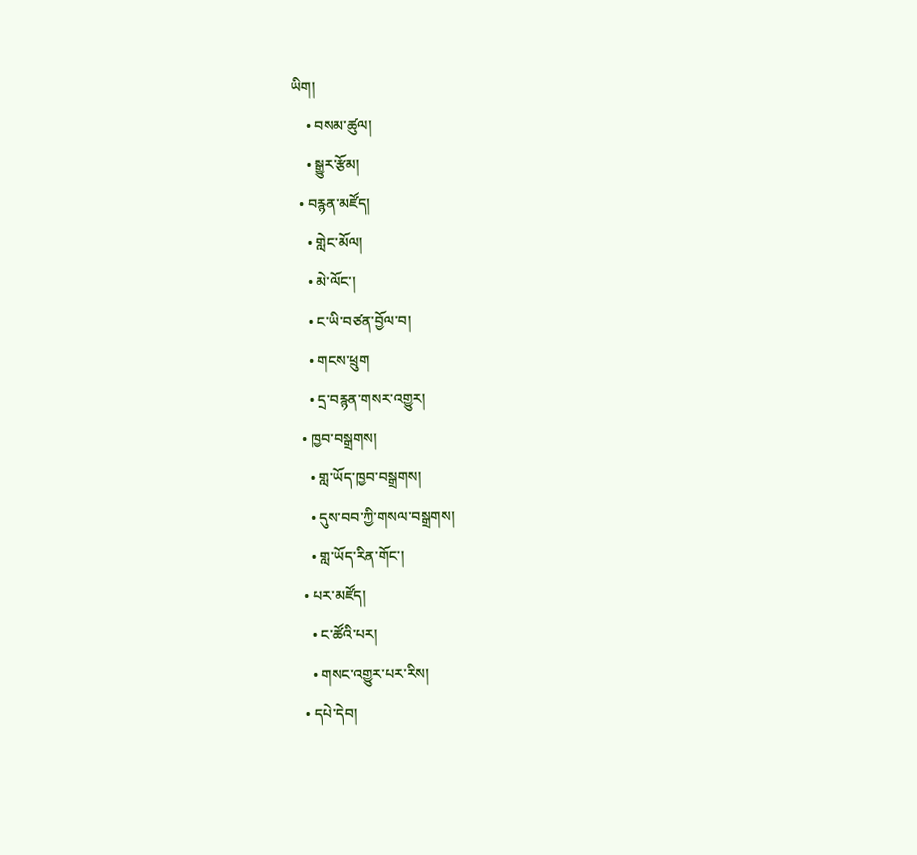ཡིག།
    • བསམ་ཚུལ།
    • སྒྱུར་རྩོམ།
  • བརྙན་མཛོད།
    • གླེང་མོལ།
    • མེ་ལོང་།
    • ང་ཡི་བཙན་བྱོལ་བ།
    • གངས་ཕྲུག
    • དྲ་བརྙན་གསར་འགྱུར།
  • ཁྱབ་བསྒྲགས།
    • གླ་ཡོད་ཁྱབ་བསྒྲགས།
    • དུས་བབ་ཀྱི་གསལ་བསྒྲགས།
    • གླ་ཡོད་རིན་གོང་།
  • པར་མཛོད།
    • ང་ཚོའི་པར།
    • གསང་འགྱུར་པར་རིས།
  • དཔེ་དེབ།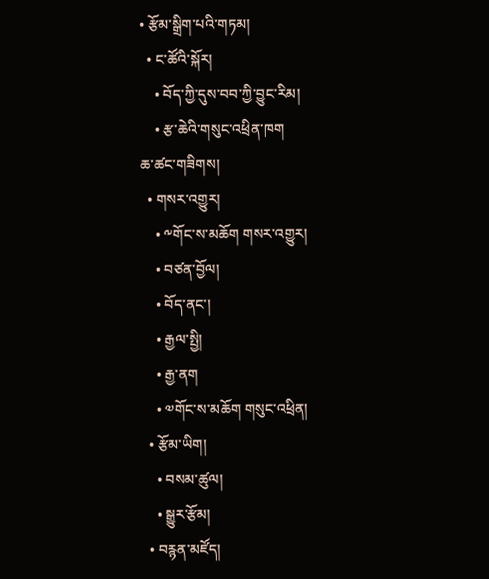• རྩོམ་སྒྲིག་པའི་གཏམ།
  • ང་ཚོའི་སྐོར།
    • བོད་ཀྱི་དུས་བབ་ཀྱི་བྱུང་རིམ།
    • རྩ་ཆེའི་གསུང་འཕྲིན་ཁག
ཆ་ཚང་གཟིགས།
  • གསར་འགྱུར།
    • ༸གོང་ས་མཆོག གསར་འགྱུར།
    • བཙན་བྱོལ།
    • བོད་ནང་།
    • རྒྱལ་སྤྱི།
    • རྒྱ་ནག
    • ༧གོང་ས་མཆོག གསུང་འཕྲིན།
  • རྩོམ་ཡིག།
    • བསམ་ཚུལ།
    • སྒྱུར་རྩོམ།
  • བརྙན་མཛོད།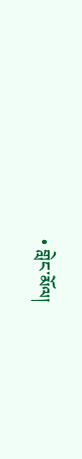• གླེང་མོལ།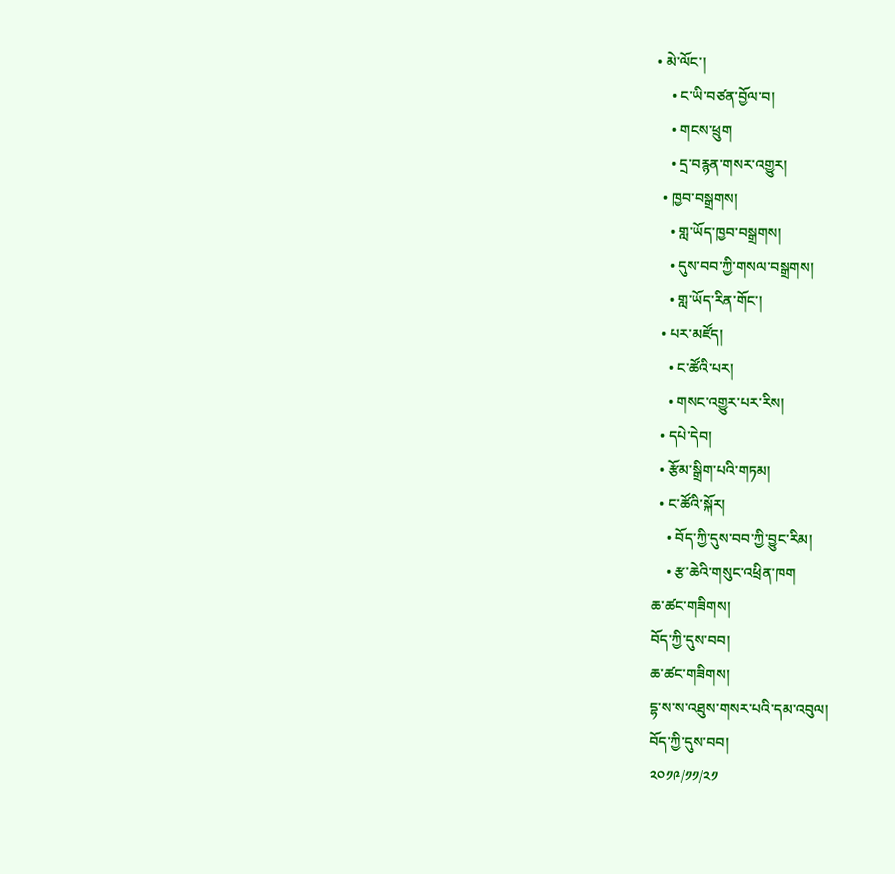• མེ་ལོང་།
    • ང་ཡི་བཙན་བྱོལ་བ།
    • གངས་ཕྲུག
    • དྲ་བརྙན་གསར་འགྱུར།
  • ཁྱབ་བསྒྲགས།
    • གླ་ཡོད་ཁྱབ་བསྒྲགས།
    • དུས་བབ་ཀྱི་གསལ་བསྒྲགས།
    • གླ་ཡོད་རིན་གོང་།
  • པར་མཛོད།
    • ང་ཚོའི་པར།
    • གསང་འགྱུར་པར་རིས།
  • དཔེ་དེབ།
  • རྩོམ་སྒྲིག་པའི་གཏམ།
  • ང་ཚོའི་སྐོར།
    • བོད་ཀྱི་དུས་བབ་ཀྱི་བྱུང་རིམ།
    • རྩ་ཆེའི་གསུང་འཕྲིན་ཁག
ཆ་ཚང་གཟིགས།
བོད་ཀྱི་དུས་བབ།
ཆ་ཚང་གཟིགས།
དྷ་ས་ས་འཐུས་གསར་པའི་དམ་འབུལ།
བོད་ཀྱི་དུས་བབ།
༢༠༡༩/༡༡/༢༡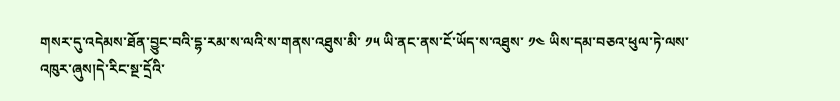གསར་དུ་འདེམས་ཐོན་བྱུང་བའི་དྷ་རམ་ས་ལའི་ས་གནས་འཐུས་མི་ ༡༥ ཡི་ནང་ནས་ངོ་ཡོད་ས་འཐུས་ ༡༤ ཡིས་དམ་བཅའ་ཕུལ་ཏེ་ལས་འཁུར་ཞུས།དེ་རིང་སྔ་དྲོའི་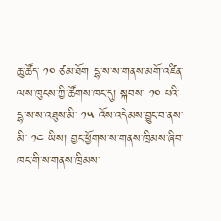ཆུ་ཚོད་ ༡༠ ཙམ་ཐོག དྷ་ས་ས་གནས་མགོ་འཛིན་ལས་ཁུངས་ཀྱི་ཚོགས་ཁང་དུ། སྐབས་ ༡༠ པའི་དྷ་ས་ས་འཐུས་མི་ ༡༥ འོས་འདེམས་བྱུང་བ་ནས་མི་ ༡༤ ཡིས། བྱང་ཕྱོགས་ས་གནས་ཁྲིམས་ཞིབ་ཁང་གི་ས་གནས་ཁྲིམས་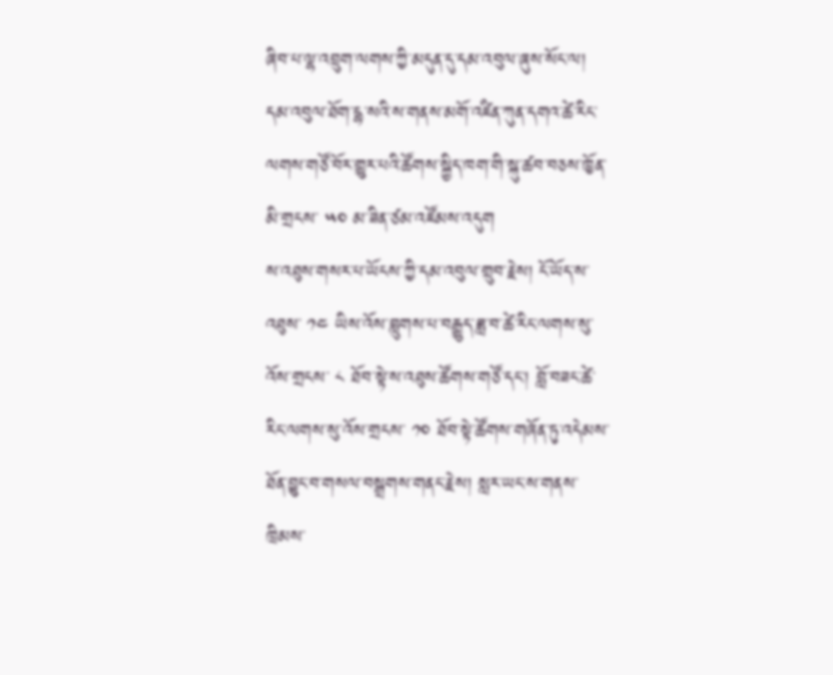ཞིབ་པ་ལྷ་འབྲུག་ལགས་ཀྱི་མདུན་དུ་དམ་འབུལ་ཞུས་སོང་ལ། དམ་འབུལ་ཐོག་དྷ་སའི་ས་གནས་མགོ་འཛིན་ཀུན་དགའ་ཚེ་རིང་ལགས་གཙོ་བོར་གྱུར་པའི་ཚོགས་སྐྱིད་ཁག་གི་སྐུ་ཚབ་བཅས་ཁྱོན་མི་གྲངས་ ༥༠ མ་ཟིན་ཙམ་འཛོམས་འདུག
ས་འཐུས་གསར་པ་ཡོངས་ཀྱི་དམ་འབུལ་གྲུབ་རྗེས། ངོ་ཡོད་ས་འཐུས་ ༡༤ ཡིས་འོས་བླུགས་པ་བརྒྱུད་ཟླ་བ་ཚེ་རིང་ལགས་སུ་འོས་གྲངས་ ༨ ཐོབ་སྟེ་ས་འཐུས་ཚོགས་གཙོ་དང་། བློ་བཟང་ཚེ་རིང་ལགས་སུ་འོས་གྲངས་ ༡༠ ཐོབ་སྟེ་ཚོགས་གཞོན་ཏུ་འདེམས་ཐོན་བྱུང་བ་གསལ་བསྒྲགས་གནང་རྗེས། སླར་ཡང་ས་གནས་ཁྲིམས་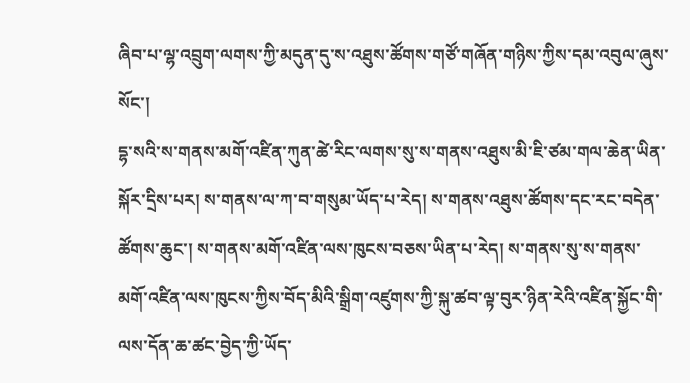ཞིབ་པ་ལྷ་འབྲུག་ལགས་ཀྱི་མདུན་དུ་ས་འཐུས་ཚོགས་གཙོ་གཞོན་གཉིས་ཀྱིས་དམ་འབུལ་ཞུས་སོང་།
དྷ་སའི་ས་གནས་མགོ་འཛིན་ཀུན་ཚེ་རིང་ལགས་སུ་ས་གནས་འཐུས་མི་ཇི་ཙམ་གལ་ཆེན་ཡིན་སྐོར་དྲིས་པར། ས་གནས་ལ་ཀ་བ་གསུམ་ཡོད་པ་རེད། ས་གནས་འཐུས་ཚོགས་དང་རང་བདེན་ཚོགས་ཆུང་། ས་གནས་མགོ་འཛིན་ལས་ཁུངས་བཅས་ཡིན་པ་རེད། ས་གནས་སུ་ས་གནས་མགོ་འཛིན་ལས་ཁུངས་ཀྱིས་བོད་མིའི་སྒྲིག་འཛུགས་ཀྱི་སྐུ་ཚབ་ལྟ་བུར་ཉིན་རེའི་འཛིན་སྐྱོང་གི་ལས་དོན་ཆ་ཚང་བྱེད་ཀྱི་ཡོད་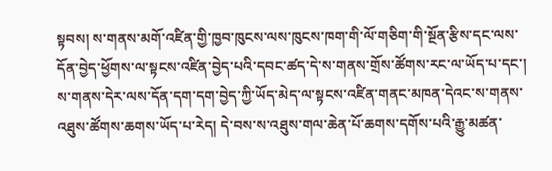སྟབས། ས་གནས་མགོ་འཛིན་གྱི་ཁྱབ་ཁུངས་ལས་ཁུངས་ཁག་གི་ལོ་གཅིག་གི་སྔོན་རྩིས་དང་ལས་དོན་བྱེད་ཕྱོགས་ལ་སྟངས་འཛིན་བྱེད་པའི་དབང་ཚད་དེ་ས་གནས་གྲོས་ཚོགས་རང་ལ་ཡོད་པ་དང་། ས་གནས་དེར་ལས་དོན་དག་དག་བྱེད་ཀྱི་ཡོད་མེད་ལ་སྟངས་འཛིན་གནང་མཁན་དེའང་ས་གནས་འཐུས་ཚོགས་ཆགས་ཡོད་པ་རེད། དེ་བས་ས་འཐུས་གལ་ཆེན་པོ་ཆགས་དགོས་པའི་རྒྱུ་མཚན་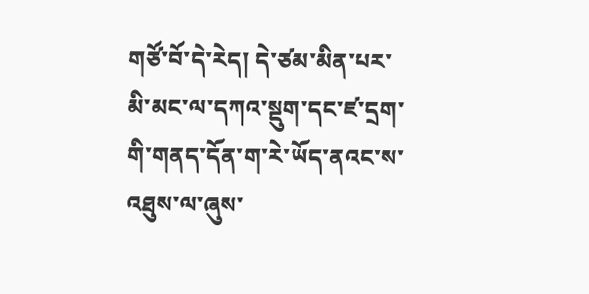གཙོ་བོ་དེ་རེད། དེ་ཙམ་མིན་པར་མི་མང་ལ་དཀའ་སྡུག་དང་ཛ་དྲག་གི་གནད་དོན་ག་རེ་ཡོད་ནའང་ས་འཐུས་ལ་ཞུས་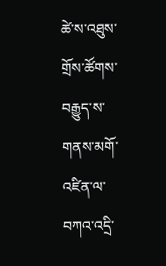ཚེ་ས་འཐུས་གྲོས་ཚོགས་བརྒྱུད་ས་གནས་མགོ་འཛིན་ལ་བཀའ་འདྲི་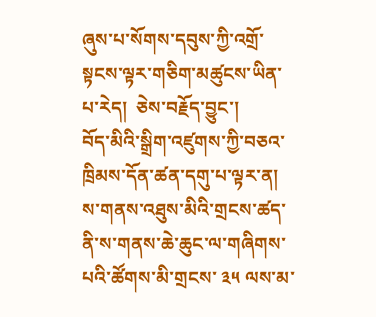ཞུས་པ་སོགས་དབུས་ཀྱི་འགྲོ་སྟངས་ལྟར་གཅིག་མཚུངས་ཡིན་པ་རེད།  ཅེས་བརྗོད་བྱུང་།
བོད་མིའི་སྒྲིག་འཛུགས་ཀྱི་བཅའ་ཁྲིམས་དོན་ཚན་དགུ་པ་ལྟར་ན། ས་གནས་འཐུས་མིའི་གྲངས་ཚད་ནི་ས་གནས་ཆེ་ཆུང་ལ་གཞིགས་པའི་ཚོགས་མི་གྲངས་ ༣༥ ལས་མ་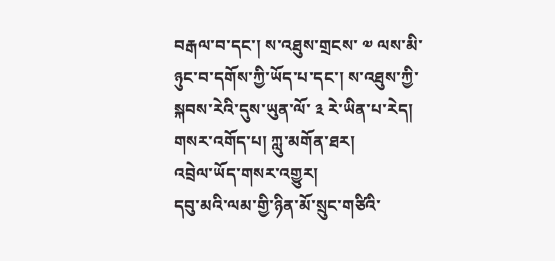བརྒལ་བ་དང་། ས་འཐུས་གྲངས་ ༧ ལས་མི་ཉུང་བ་དགོས་ཀྱི་ཡོད་པ་དང་། ས་འཐུས་ཀྱི་སྐབས་རེའི་དུས་ཡུན་ལོ་ ༣ རེ་ཡིན་པ་རེད།
གསར་འགོད་པ། ཀླུ་མགོན་ཐར།
འབྲེལ་ཡོད་གསར་འགྱུར།
དབུ་མའི་ལམ་གྱི་ཉིན་མོ་སྲུང་གཙིའི་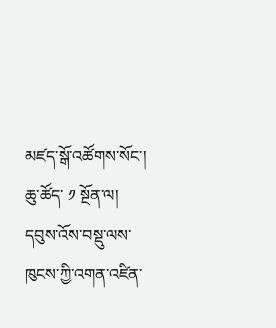མཛད་སྒོ་འཚོགས་སོང་།
ཆུ་ཚོད་ ༡ སྔོན་ལ།
དབུས་འོས་བསྡུ་ལས་ཁུངས་ཀྱི་འགན་འཛིན་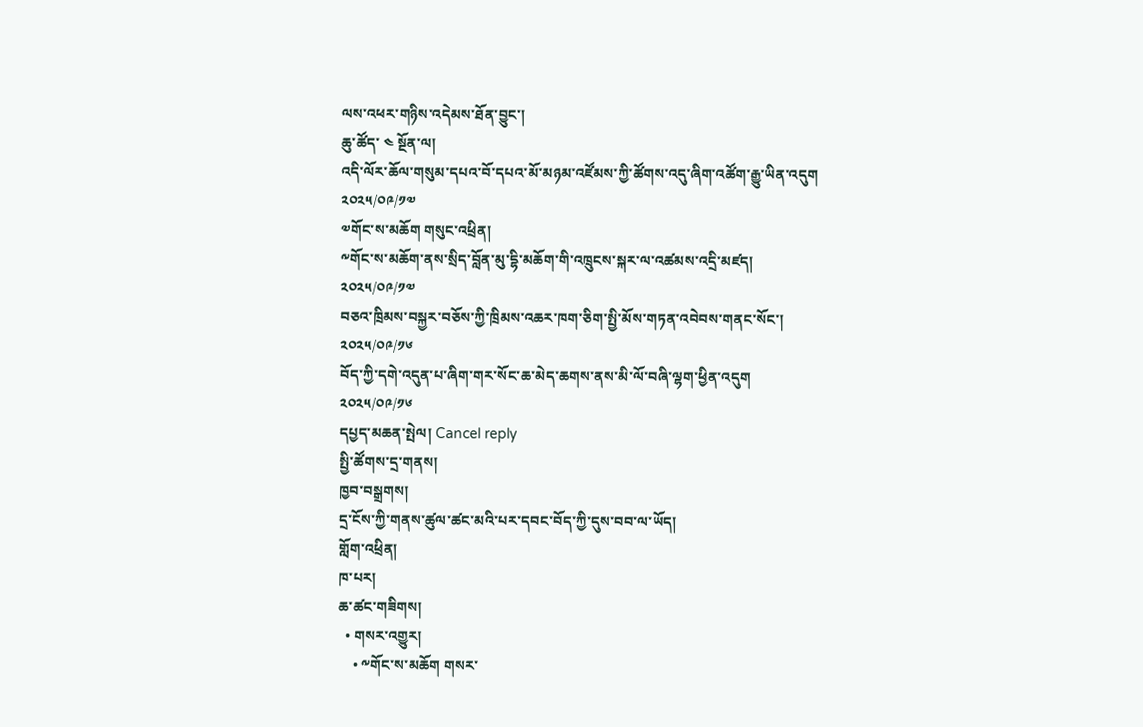ལས་འཕར་གཉིས་འདེམས་ཐོན་བྱུང་།
ཆུ་ཚོད་ ༤ སྔོན་ལ།
འདི་ལོར་ཆོལ་གསུམ་དཔའ་བོ་དཔའ་མོ་མཉམ་འཛོམས་ཀྱི་ཚོགས་འདུ་ཞིག་འཚོག་རྒྱུ་ཡིན་འདུག
༢༠༢༥/༠༩/༡༧
༧གོང་ས་མཆོག གསུང་འཕྲིན།
༸གོང་ས་མཆོག་ནས་སྲིད་བློན་མུ་དྷི་མཆོག་གི་འཁྲུངས་སྐར་ལ་འཚམས་འདྲི་མཛད།
༢༠༢༥/༠༩/༡༧
བཅའ་ཁྲིམས་བསྐྱར་བཅོས་ཀྱི་ཁྲིམས་འཆར་ཁག་ཅིག་སྤྱི་མོས་གཏན་འབེབས་གནང་སོང་།
༢༠༢༥/༠༩/༡༦
བོད་ཀྱི་དགེ་འདུན་པ་ཞིག་གར་སོང་ཆ་མེད་ཆགས་ནས་མི་ལོ་བཞི་ལྷག་ཕྱིན་འདུག
༢༠༢༥/༠༩/༡༦
དཔྱད་མཆན་སྤེལ། Cancel reply
སྤྱི་ཚོགས་དྲ་གནས།
ཁྱབ་བསྒྲགས།
དྲ་ངོས་ཀྱི་གནས་ཚུལ་ཚང་མའི་པར་དབང་བོད་ཀྱི་དུས་བབ་ལ་ཡོད།
གློག་འཕྲིན།
ཁ་པར།
ཆ་ཚང་གཟིགས།
  • གསར་འགྱུར།
    • ༸གོང་ས་མཆོག གསར་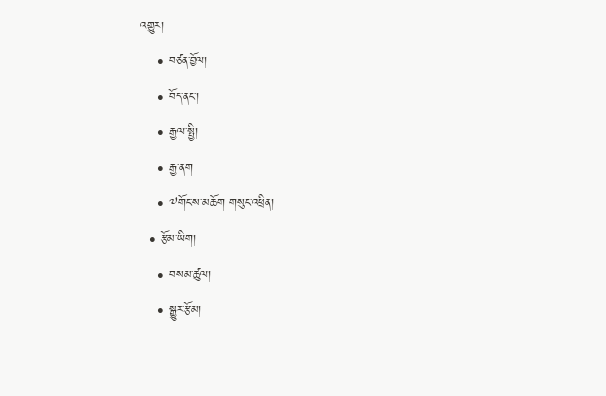འགྱུར།
    • བཙན་བྱོལ།
    • བོད་ནང་།
    • རྒྱལ་སྤྱི།
    • རྒྱ་ནག
    • ༧གོང་ས་མཆོག གསུང་འཕྲིན།
  • རྩོམ་ཡིག།
    • བསམ་ཚུལ།
    • སྒྱུར་རྩོམ།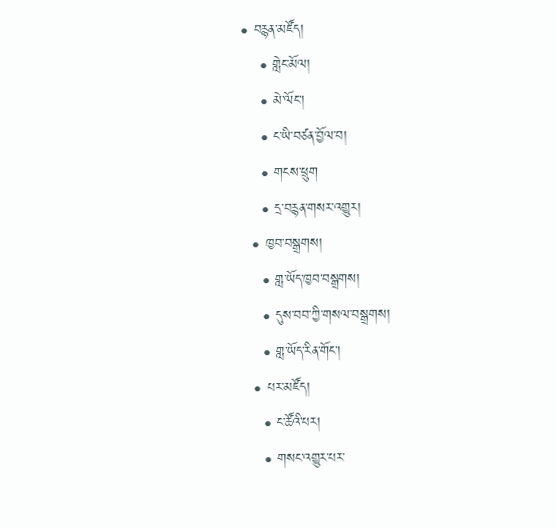• བརྙན་མཛོད།
    • གླེང་མོལ།
    • མེ་ལོང་།
    • ང་ཡི་བཙན་བྱོལ་བ།
    • གངས་ཕྲུག
    • དྲ་བརྙན་གསར་འགྱུར།
  • ཁྱབ་བསྒྲགས།
    • གླ་ཡོད་ཁྱབ་བསྒྲགས།
    • དུས་བབ་ཀྱི་གསལ་བསྒྲགས།
    • གླ་ཡོད་རིན་གོང་།
  • པར་མཛོད།
    • ང་ཚོའི་པར།
    • གསང་འགྱུར་པར་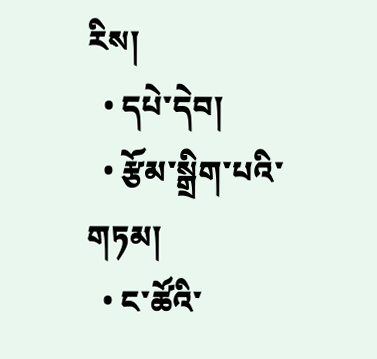རིས།
  • དཔེ་དེབ།
  • རྩོམ་སྒྲིག་པའི་གཏམ།
  • ང་ཚོའི་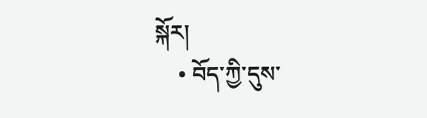སྐོར།
    • བོད་ཀྱི་དུས་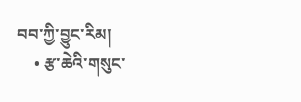བབ་ཀྱི་བྱུང་རིམ།
    • རྩ་ཆེའི་གསུང་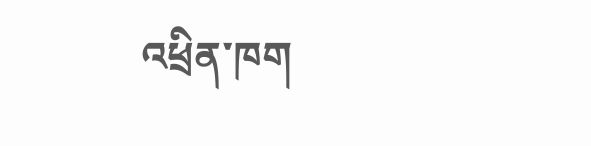འཕྲིན་ཁག